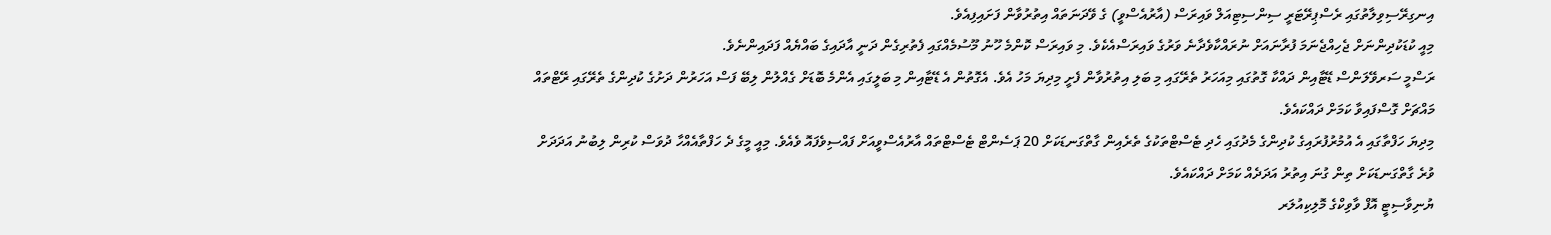އިނގިރޭސިވިލާތުގައި ރެސްޕިރޭޓަރީ ސިންސިޓިއަލް ވައިރަސް (އާރުއެސްވީ) ގެ ވޭދަނަތައް އިތުރުވާން ފަށައިފިއެވެ.
މިއީ ކުޑަކުދިންނަށް ޖެހިއްޖެނަމަ ފުރާނައަށް ނުރައްކާވެދާނެ ވަރުގެ ވައިރަސްއެކެވެ. މި ވައިރަސް ކޮންމެ ހޫނު މޫސުމެއްގައި ފެތުރިގެން ދަނީ އާދައިގެ ބައްޔެއް ފަދައިންނެވެ.
ރަސްމީ ސަރވޭލަންސް ޑޭޓާއިން ދައްކާ ގޮތުގައި މިއަހަރު ތެރޭގައި މި ބަލި އިތުރުވާން ފެށީ މިދިޔަ މަހު އެވެ. އެގޮތުން އެ ޑޭޓާއިން މި ބަލީގައި އެންމެ ބޮޑަށް ގެއްލުން ލިބޭ ފަސް އަހަރުން ދަށުގެ ކުދިންގެ ތެރޭގައި ރޭޓްތައް މައްޗަށް ގޮސްފައިވާ ކަމަށް ދައްކައެވެ.
މިދިޔަ ހަފްތާގައި އެ އުމުރުފުރައިގެ ކުދިންގެ މެދުގައި ހެދި ޓެސްޓްތަކުގެ ތެރެއިން ގާތްގަނޑަކަށް 20 ޕަސެންޓް ޓެސްޓްތައް އާރުއެސްވީއަށް ފައްސިވެފައޮ ވެއެވެ. މިއީ މީގެ ދެ ހަފްތާއެއްހާ ދުވަސް ކުރިން ލިބުނު އަދަދަށް ވުރެ ގާތްގަނޑަކަށް ތިން ގުނަ އިތުރު އަދަދެއް ކަމަށް ދައްކައެވެ.
ޔުނިވާސިޓީ އޮފް ވާވިކްގެ މޮލިކިއުލަރ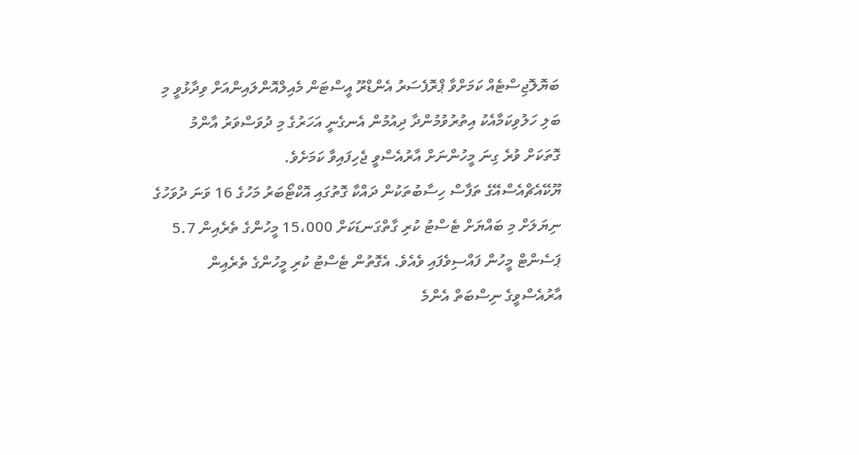ބަޔޮލޮޖިސްޓެއް ކަމަށްވާ ޕްރޮފެސަރު އެންޑްރޫ އީސްޓަން މެއިލްއޮންލައިންއަށް ވިދާޅުވީ މި ބަލި ހަލުވިކަމާއެކު އިތުރުވުމުންދާ ދިއުމުން އެނގެނީ އަހަރުގެ މި ދުވަސްވަރު އާންމު ގޮތަކަށް ވުރެ ގިނަ މީހުންނަށް އާރުއެސްވީ ޖެހިފައިވާ ކަމަށެވެ.
ޔޫކޭއެޗްއެސްއޭގެ ތަފާސް ހިސާބުތަކުން ދައްކާ ގޮތުގައި އޮކްޓޯބަރު މަހުގެ 16 ވަނަ ދުވަހުގެ ނިޔަލަށް މި ބައްޔަށް ޓެސްޓު ކުރި ގާތްގަނޑަކަށް 15،000 މީހުންގެ ތެރެއިން 5.7 ޕަސެންޓް މީހުން ފައްސިވެފައި ވެއެވެ. އެގޮތުން ޓެސްޓު ކުރި މީހުންގެ ތެރެއިން އާރުއެސްވީގެ ނިސްބަތް އެންމެ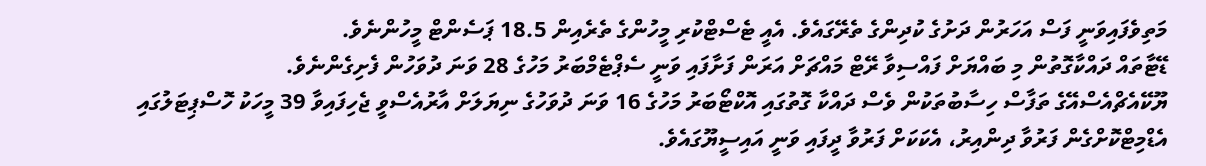މަތިވެފައިވަނީ ފަސް އަހަރުން ދަށުގެ ކުދިންގެ ތެރޭގައެވެ. އެއީ ޓެސްޓްކުރި މީހުންގެ ތެރެއިން 18.5 ޕަސެންޓް މީހުންނެވެ.
ޑޭޓާތައް ދައްކާގޮތުން މި ބައްޔަށް ފައްސިވާ ރޭޓް މައްޗަށް އަރަން ފަށާފައި ވަނީ ސެޕްޓެމްބަރު މަހުގެ 28 ވަނަ ދުވަހުން ފެށިގެންނެވެ.
ޔޫކޭއެޗްއެސްއޭގެ ތަފާސް ހިސާބުތަކުން ވެސް ދައްކާ ގޮތުގައި އޮކްޓޯބަރު މަހުގެ 16 ވަނަ ދުވަހުގެ ނިޔަލަށް އާރުއެސްވީ ޖެހިފައިވާ 39 މީހަކު ހޮސްޕިޓަލުގައި އެޑްމިޓްކޮށްގެން ފަރުވާ ދިންއިރު، އެކަކަށް ފަރުވާ ދީފައި ވަނީ އައިސީޔޫގައެވެ.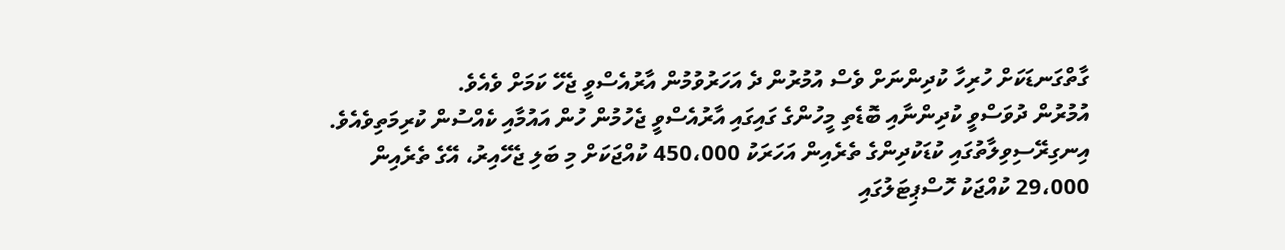ގާތްގަނޑަކަށް ހުރިހާ ކުދިންނަށް ވެސް އުމުރުން ދެ އަހަރުވުމުން އާރުއެސްވީ ޖެހޭ ކަމަށް ވެއެވެ.
އުމުރުން ދުވަސްވީ ކުދިންނާއި ބޮޑެތި މީހުންގެ ގައިގައި އާރުއެސްވީ ޖެހުމުން ހުން އައުމާއި ކެއްސުން ކުރިމަތިވެއެވެ.
އިނގިރޭސިވިލާތުގައި ކުޑަކުދިންގެ ތެރެއިން އަހަރަކު 450،000 ކުއްޖަކަށް މި ބަލި ޖެހޭއިރު، އޭގެ ތެރެއިން 29،000 ކުއްޖަކު ހޮސްޕިޓަލުގައި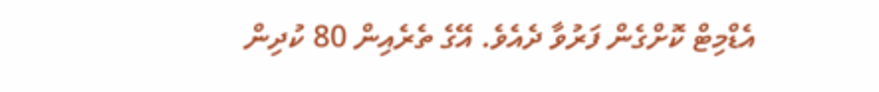އެޑްމިޓް ކޮށްގެން ފަރުވާ ދެއެވެ. އޭގެ ތެރެއިން 80 ކުދިން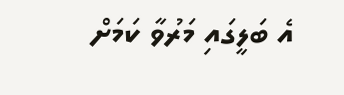އެ ބަލީގައި މަރުވާ ކަމަށް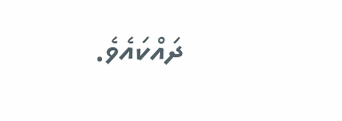ދައްކައެވެ.